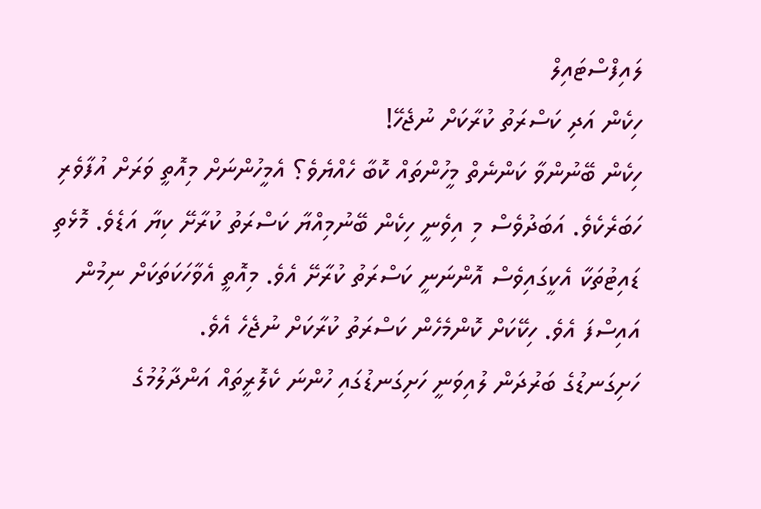ލައިފްސްޓައިލް
ހިކެން އަދި ކަސްރަތު ކުރާކަށް ނުޖެހޭ!
ހިކެން ބޭނުންވާ ކަންނެތް މީހުންތައް ކޮބާ ހެއްޔެވެ؟ އެމީހުންނަށް މިއޮތީ ވަރަށް އުފާވެރި ހަބަރެކެވެ. އަބަދުވެސް މި އިވެނީ ހިކެން ބޭނުމިއްޔާ ކަސްރަތު ކުރާށޭ ކިޔާ އަޑެވެ. މޮޅެތި ޑައިޓުތަކާ އެކީގައިވެސް އޮންނަނީ ކަސްރަތު ކުރާށޭ އެވެ. މިއޮތީ އެވާހަކަތަކަށް ނިމުން އައިސްފަ އެވެ. ހިކޭކަށް ކޮންމެހެން ކަސްރަތު ކުރާކަށް ނުޖެހެ އެވެ.
ހަށިގަނޑުގެ ބަރުދަން ލުއިވަނީ ހަށިގަނޑުގައި ހުންނަ ކެލޮރީތައް އަންދާލުމުގެ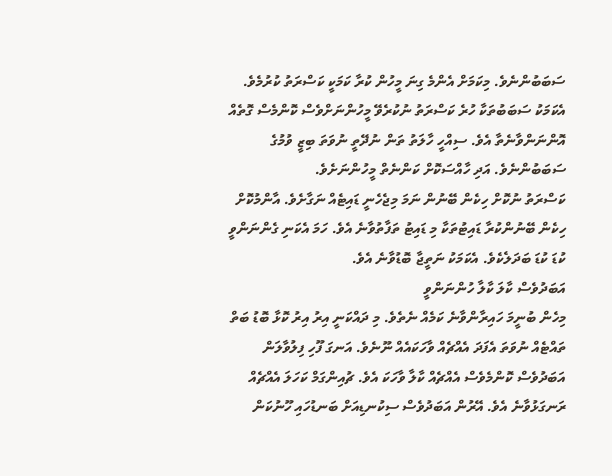ސަބަބުންނެވެ. މިކަމަށް އެންމެ ގިނަ މީހުން ކުރާ ކަމަކީ ކަސްރަތު ކުރުމެވެ. އެކަމަކު ސަބަބުތަކާ ހުރެ ކަސްރަތު ނުކުރެވޭ މީހުންނަށްވެސް ކޮންމެސް ގޮތެއް އޮންނަންވާނެތާ އެވެ. ސިއްހީ ހާލަތު ތަން ނުދޭތީ ނުވަތަ ބިޒީ ވުމުގެ ސަބަބުންނެވެ. އަދި ހާއްސަކޮށް ކަންނެތް މީހުންނަށެވެ.
ކަސްރަތު ނުކޮށް ހިކެން ބޭނުން ނަމަ މިޖެހެނީ ޑައިޓެއް ނަގާށެވެ. އާންމުކޮށް ހިކެން ބޭނުންކުރާ ޑައިޓުތަކާ މި ޑައިޓު ތަފާތުވާނެ އެވެ. ހަމަ އެކަނި ގެންނަންވީ ކުޑަ ކުޑަ ބަދަލެކެވެ. އެކަމަކު ނަތީޖާ ބޮޑުވާނެ އެވެ.
އަބަދުވެސް ކާލަ ކާލާ ހުންނަންވީ
މިހެން ބުނީމަ ހައިރާންވާނެ ކަމެއް ނެތެވެ. މި ދައްކަނީ އިރު އިރު ކޮޅާ ބޮޑު ބަތް ތައްޓެއް ނުވަތަ އެފަދަ އެއްޗެއް ވާހަކައެއް ނޫނެވެ. އަނގަ ފޫހި ފިލުވާލަން އަބަދުވެސް ކޮންމެވެސް އެއްޗެއް ކާލާ ވާހަކަ އެވެ. ޗުއިންގަމް ކަހަލަ އެއްޗެއް ރަނގަޅުވާނެ އެވެ. އޭރުން އަބަދުވެސް ސިކުނޑިއަށް ބަނޑުހައި ހޫނުކަން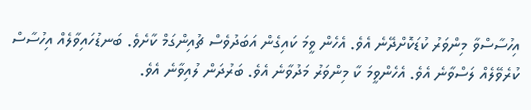އިހުސާސްވާ މިންވަރު ކުޑަކޮށްދޭނެ އެވެ. އެހެން ވީމަ ކައިގެން އަބަދުވެސް ޗުއިންގަމް ކާށެވެ. ބަނޑުހައިވާލެއް އިހުސާސް ކުރެވޭލެއް ލަސްވާނެ އެވެ. އެހެންވީމަ ކާ މިންވަރު މަދުވާނެ އެވެ. ބަރުދަން ލުއިވާނެ އެވެ.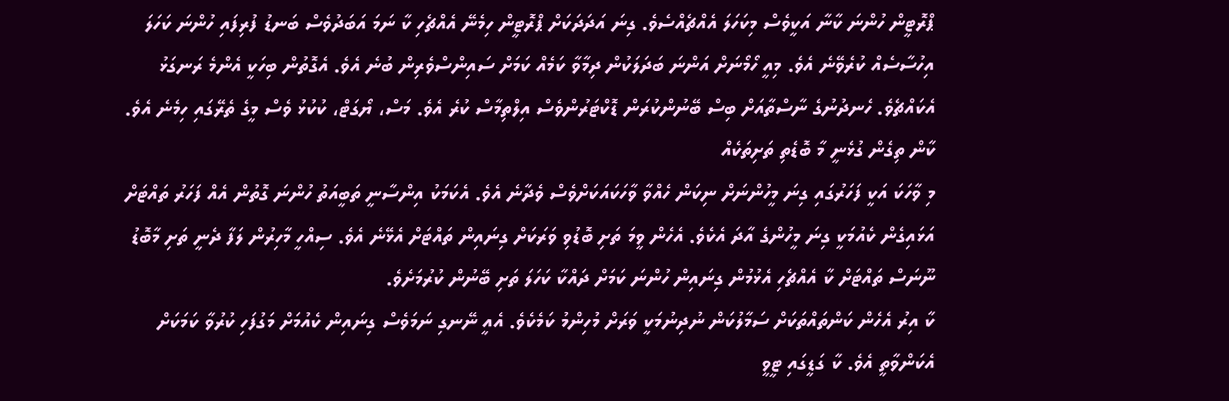ޕްރޮޓީން ހުންނަ ކާނާ އަކީވެސް މިކަހަލަ އެއްޗެއްސެވެ. ގިނަ އަދަދަކަށް ޕްރޮޓީން ހިމެނޭ އެއްޗެހި ކާ ނަމަ އަބަދުވެސް ބަނޑު ފުރިފައި ހުންނަ ކަހަލަ އިހުސާސެއް ކުރެވޭނެ އެވެ. މިއީ ހޯމޯނަށް އަންނަ ބަދަލަކުން ދިމާވާ ކަމެއް ކަމަށް ސައިންސްވެރިން ބުނެ އެވެ. އެގޮތުން ބިހަކީ އެންމެ ރަނގަޅު އެކައްޗެވެ. ހެނދުނުގެ ނާސްތާއަށް ބިސް ބޭނުންކުރަން ޑޮކްޓަރުންވެސް އިލްތިމާސް ކުރެ އެވެ. މަސް، ޔޯގަޓް، ކުކުޅު ވެސް މީގެ ތެރޭގައި ހިމެނެ އެވެ.
ކާން ތިގެން ގުޅެނީ މާ ބޮޑެތި ތަށިތަކެއް
މި ވާހަކަ އަކީ ފަހަރުގައި ގިނަ މީހުންނަށް ނިކަން ހެއްވާ ވާހަކައަކަށްވެސް ވެދާނެ އެވެ. އެކަމަކު އިންސާނީ ތަބީއަތު ހުންނަ ގޮތުން އެއް ފަހަރު ތައްޓަށް އަޅައިގެން ކެއުމަކީ ގިނަ މީހުންގެ އާދަ އެކެވެ. އެހެން ވީމަ ތަށި ބޮޑުވި ވަރަކަށް ގިނައިން ތައްޓަށް އެޅޭނެ އެވެ. ސިއްހީ މާހިރުން ލަފާ ދެނީ ތަށި މާބޮޑު ނޫނަސް ތައްޓަށް ކާ އެއްޗެހި އެޅުމުން ގިނައިން ހުންނަ ކަމަށް ދައްކާ ކަހަލަ ތަށި ބޭނުން ކުރުމަށެވެ.
ކާ އިރު އެހެން ކަންތައްތަކަށް ސަމާލުކަން ނުދިނުމަކީ ވަރަށް މުހިންމު ކަމެކެވެ. އެއީ ނޭނގި ނަމަވެސް ގިނައިން ކެއުމަށް މަގުފަހި ކުރުވާ ކަމަކަށް އެކަންވާތީ އެވެ. ކާ ގަޑީގައި ޓީވީ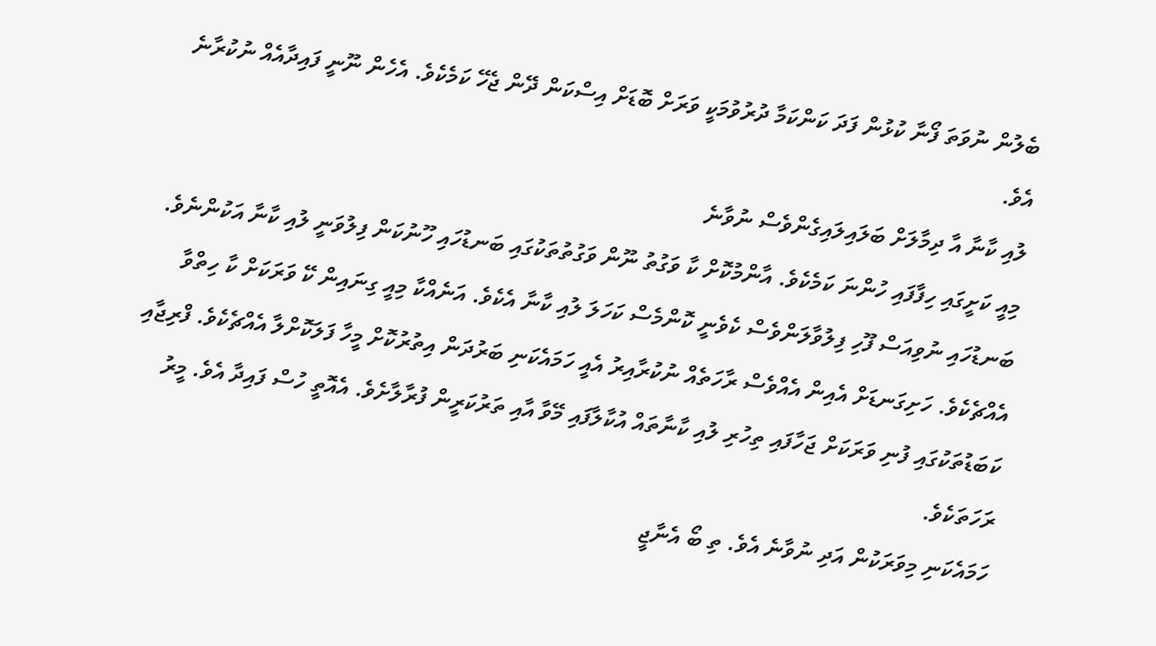ބެލުން ނުވަތަ ފޯނާ ކުޅުން ފަދަ ކަންކަމާ ދުރުވުމަކީ ވަރަށް ބޮޑަށް އިސްކަން ދޭން ޖެހޭ ކަމެކެވެ. އެހެން ނޫނީ ފައިދާއެއް ނުކުރާނެ އެވެ.
ލުއި ކާނާ އާ ދިމާލަށް ބަލައިލައިގެންވެސް ނުވާނެ
މިއީ ކަށީގައި ހިފާފައި ހުންނަ ކަމެކެވެ. އާންމުކޮށް ކާ ވަގުތު ނޫން ވަގުތުތަކުގައި ބަނޑުހައި ހޫނުކަން ފިލުވަނީ ލުއި ކާނާ އަކުންނެވެ. ބަނޑުހައި ނުވިއަސް ފޫހި ފިލުވާލަންވެސް ކެވެނީ ކޮންމެސް ކަހަލަ ލުއި ކާނާ އެކެވެ. އަނެއްކާ މިއީ ގިނައިން ކޭ ވަރަކަށް ކާ ހިތްވާ އެއްޗެކެވެ. ހަށިގަނޑަށް އެއިން އެއްވެސް ރާހަތެއް ނުކުރާއިރު އެއީ ހަމައެކަނި ބަރުދަން އިތުރުކޮށް މީހާ ފަލަކޮށްލާ އެއްޗެކެވެ. ފްރިޖާއި ކަބަޑުތަކުގައި ފުނި ވަރަކަށް ޖަހާފައި ތިހުރި ލުއި ކާނާތައް އުކާލާފައި މޭވާ އާއި ތަރުކަރީން ފުރާލާށެވެ. އެއޮތީ ހުސް ފައިދާ އެވެ. މީރު ރަހަތަކެވެ.
ހަމައެކަނި މިވަރަކުން އަދި ނުވާނެ އެވެ. ތި ބޯ އެނާޖީ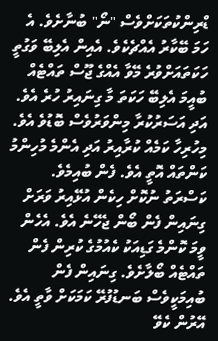ޑްރިންކުތަކަށްވެސް "ނޯ" ބުނާށެވެ. އެ ހަމަ ބޭކާރު އެއްޗެކެވެ. އެއިން އެލިބޭ ވަގުތީ ހަކަތައަށްވުރެ މޭވާ އެއްގެ ޖޫސް ތައްޓެއް ބުއީމަ އެލިބޭ ހަކަތަ މާ ގިނައިރު ހުރެ އެވެ. އަދި އަސަރުކުރާ މިންވަރުވެސް ބޮޑުވެ އެވެ.
މިހުރިހާ ކަމެއް ކުރާއިރު އަދި އެންމެ މުހިންމު ކަންތައް އޮތީ އެވެ. ފެން ބުއިމެވެ. ކަސްރަތު ނުކޮށް ހިކެން އުޅޭއިރު ވަރަށް ގިނައިން ފެން ބޯން ޖެހޭނެ އެވެ. އެހެން ވީމަ ކޮންމެ ގަޑިއަކު ކެއުމުގެ ކުރިން ފެން ތައްޓެއް ބޯލާށެވެ. ގިނައިން ފެން ބުއިމަކީވެސް ބަނޑުފުރޭ ކަމަކަށް ވާތީ އެވެ. އޭރުން ކެވޭ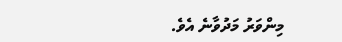މިންވަރު މަދުވާނެ އެވެ.